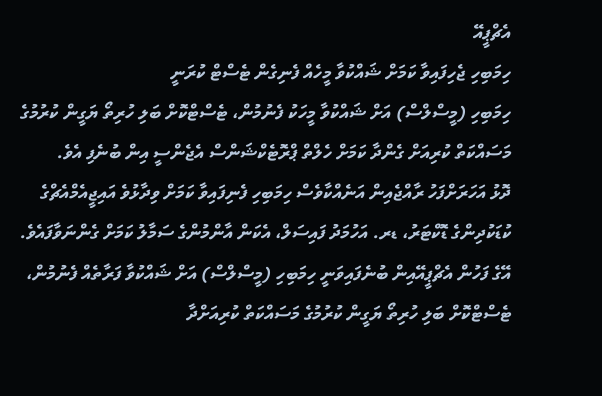އެޗްޕީއޭ
ހިމަބިހި ޖެހިފައިވާ ކަމަށް ޝައްކުވާ މީހެއް ފެނިގެން ޓެސްޓް ކުރަނީ
ހިމަބިހި (މީސްލްސް) އަށް ޝައްކުވާ މީހަކު ފެނުމުން، ޓެސްޓްކޮށް ބަލި ހުރިތޯ ޔަގީން ކުރުމުގެ މަސައްކަތް ކުރިއަށް ގެންދާ ކަމަށް ހެލްތް ޕްރޮޓެކްޝަންސް އެޖެންސީ އިން ބުނެފި އެވެ.
ދޮޅު އަހަރަށްފަހު ރާއްޖެއިން އަނެއްކާވެސް ހިމަބިހި ފެނިފައިވާ ކަމަށް ވިދާޅުވެ އައިޖީއެމްއެޗްގެ ކުޑަކުދިންގެ ޑޮކްޓަރު، ޑރ. އަހުމަދު ފައިސަލް، އެކަން އާންމުންގެ ސަމާލު ކަމަށް ގެންނަވާފައެވެ.
އޭގެ ފަހުން އެޗްޕީއޭއިން ބުނެފައިވަނީ ހިމަބިހި (މީސްލްސް) އަށް ޝައްކުވާ ފަރާތެއް ފެނުމުން، ޓެސްޓްކޮށް ބަލި ހުރިތޯ ޔަގީން ކުރުމުގެ މަސައްކަތް ކުރިއަށްދާ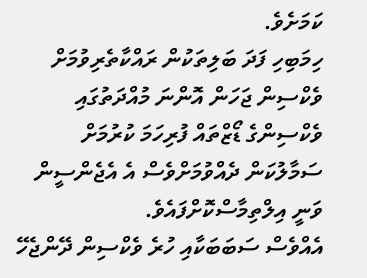ކަމަށެވެ.
ހިމަބިހި ފަދަ ބަލިތަކުން ރައްކާތެރިވުމަށް ވެކްސިން ޖަހަން އޮންނަ މުއްދަތުގައި ވެކްސިންގެ ޑޯޒްތައް ފުރިހަމަ ކުރުމަށް ސަމާލުކަން ދެއްވުމަށްވެސް އެ އެޖެންސީން ވަނީ އިލްތިމާސްކޮށްފައެވެ.
އެއްވެސް ސަބަބަކާއި ހުރެ ވެކްސިން ދޭންޖެހޭ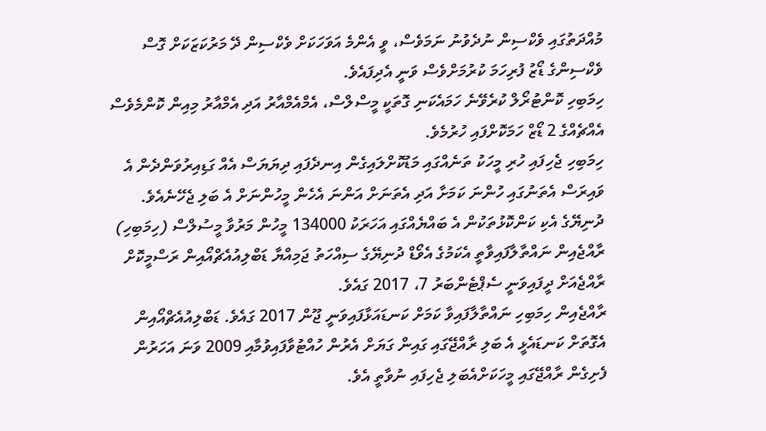މުއްދަތުގައި ވެކްސިން ނުދެވުނު ނަމަވެސް، ވީ އެންމެ އަވަހަކަށް ވެކްސިން ދޭ މަރުކަޒަކަށް ގޮސް ވެކްސިންގެ ޑޯޒު ފުރިހަމަ ކުރުމަށްވެސް ވަނީ އެދިފައެވެ.
ހިމަބިހި ކޮންޓުރޯލް ކުރެވޭނެ ހަމައެކަނި ގޮތަކީ މީސްލްސް، އެމްއެމްއާރު އަދި އެމްއާރު މިއިން ކޮންމެވެސް އެއްޗެއްގެ 2 ޑޯޒް ހަމަކޮށްފައި ހުރުމެވެ.
ހިމަބިހި ޖެހިފައި ހުރި މީހަކު ތަނެއްގައި މަޑުކޮށްލައިގެން އިނދެފައި ދިޔަޔަސް އެއް ގަޑިއިރުވަންދެން އެ ވައިރަސް އެތަނުގައި ހުންނަ ކަމަށާ އަދި އެތަނަށް އަންނަ އެހެން މީހުންނަށް އެ ބަލި ޖެހޭނެއެވެ.
ދުނިޔޭގެ އެކި ކަންކޮޅުތަކުން އެ ބައްޔެއްގައި އަހަރަކު 134000 މީހުން މަރުވާ މީސުލްސް (ހިމަބިހި) ރާއްޖެއިން ނައްތާލާފައިވާތީ އެކަމުގެ އެވޯޑް ދުނިޔޭގެ ސިއްހަތު ޖަމިއްޔާ ޑަބްލިއުއެޗްއޯއިން ރަސްމީކޮށް ރާއްޖެއަށް ދީފައިވަނީ ސެޕްޓެންބަރު 7، 2017 ގައެވެ.
ރާއްޖެއިން ހިމަބިހި ނައްތާލާފައިވާ ކަމަށް ކަނޑައަޅާފައިވަނީ ޖޫން 2017 ގައެވެ. ޑަބްލިއުއެޗްއޯއިން އެގޮތަށް ކަނޑައެޅީ އެ ބަލި ރާއްޖޭގައި ގައިން ގަޔަށް އެރުން ހުއްޓުވާފައިވުމާއި 2009 ވަނަ އަހަރުން ފެށިގެން ރާއްޖޭގައި މީހަކަށްއެބަލި ޖެހިފައި ނުވާތީ އެވެ.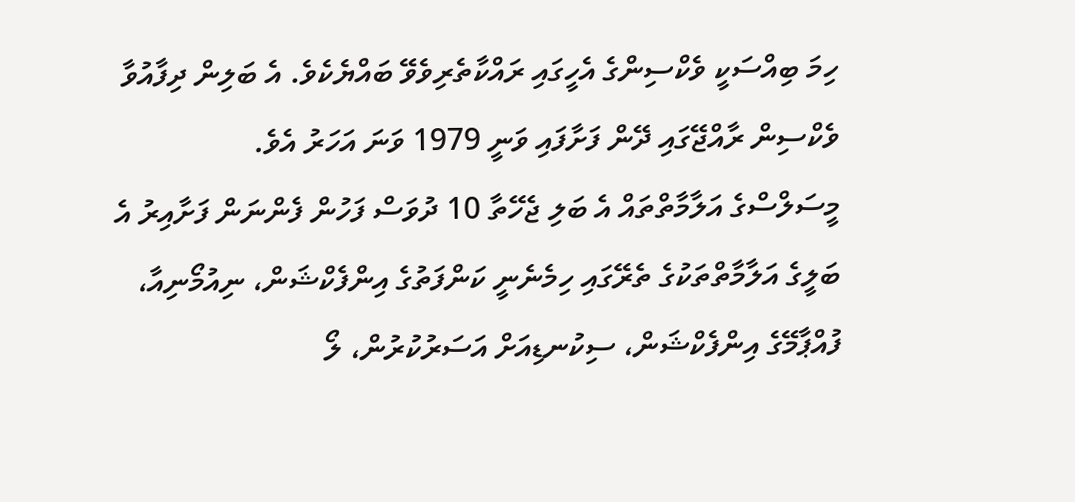ހިމަ ބިއްސަކީ ވެކްސިންގެ އެހީގައި ރައްކާތެރިވެވޭ ބައްޔެކެވެ. އެ ބަލިން ދިފާއުވާ ވެކްސިން ރާއްޖޭގައި ދޭން ފަށާފައި ވަނީ 1979 ވަނަ އަހަރު އެވެ.
މީސަލްސްގެ އަލާމާތްތައް އެ ބަލި ޖެހޭތާ 10 ދުވަސް ފަހުން ފެންނަން ފަށާއިރު އެ ބަލީގެ އަލާމާތްތަކުގެ ތެރޭގައި ހިމެނެނީ ކަންފަތުގެ އިންފެކްޝަން، ނިއުމޯނިއާ، ފުއްޕާމޭގެ އިންފެކްޝަން، ސިކުނޑިއަށް އަސަރުކުރުން، ލޯ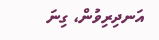އަނދިރިވުން، ގިނަ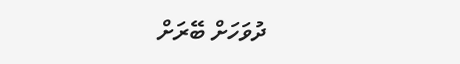ދުވަހަށް ބޭރަށް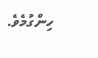ހިންގުމެވެ.